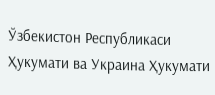Ўзбекистон Республикаси Ҳукумати ва Украина Ҳукумати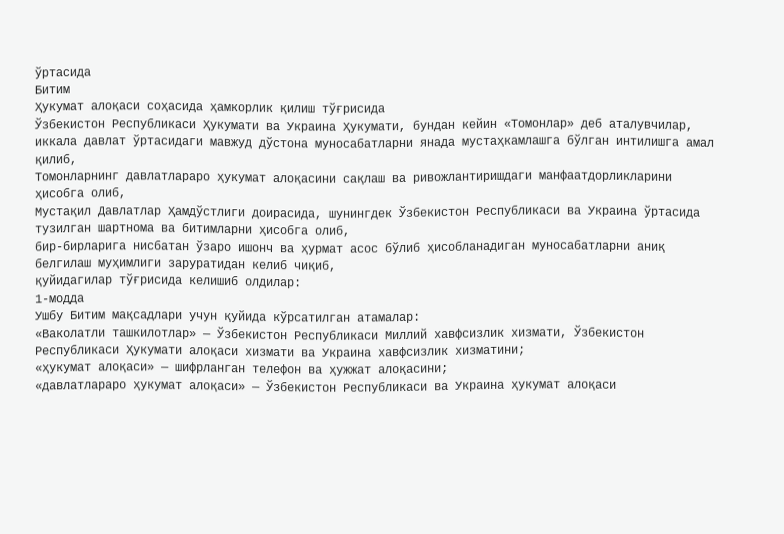ўртасида
Битим
Ҳукумат алоқаси соҳасида ҳамкорлик қилиш тўғрисида
Ўзбекистон Республикаси Ҳукумати ва Украина Ҳукумати, бундан кейин «Томонлар» деб аталувчилар,
иккала давлат ўртасидаги мавжуд дўстона муносабатларни янада мустаҳкамлашга бўлган интилишга амал қилиб,
Томонларнинг давлатлараро ҳукумат алоқасини сақлаш ва ривожлантиришдаги манфаатдорликларини ҳисобга олиб,
Мустақил Давлатлар Ҳамдўстлиги доирасида, шунингдек Ўзбекистон Республикаси ва Украина ўртасида тузилган шартнома ва битимларни ҳисобга олиб,
бир-бирларига нисбатан ўзаро ишонч ва ҳурмат асос бўлиб ҳисобланадиган муносабатларни аниқ белгилаш муҳимлиги заруратидан келиб чиқиб,
қуйидагилар тўғрисида келишиб олдилар:
1-модда
Ушбу Битим мақсадлари учун қуйида кўрсатилган атамалар:
«Ваколатли ташкилотлар» — Ўзбекистон Республикаси Миллий хавфсизлик хизмати, Ўзбекистон Республикаси Ҳукумати алоқаси хизмати ва Украина хавфсизлик хизматини;
«ҳукумат алоқаси» — шифрланган телефон ва ҳужжат алоқасини;
«давлатлараро ҳукумат алоқаси» — Ўзбекистон Республикаси ва Украина ҳукумат алоқаси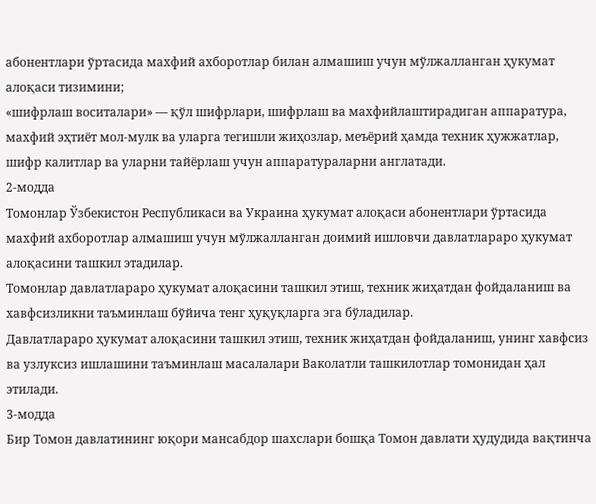абонентлари ўртасида махфий ахборотлар билан алмашиш учун мўлжалланган ҳукумат алоқаси тизимини;
«шифрлаш воситалари» — қўл шифрлари, шифрлаш ва махфийлаштирадиган аппаратура, махфий эҳтиёт мол-мулк ва уларга тегишли жиҳозлар, меъёрий ҳамда техник ҳужжатлар, шифр калитлар ва уларни тайёрлаш учун аппаратураларни англатади.
2-модда
Томонлар Ўзбекистон Республикаси ва Украина ҳукумат алоқаси абонентлари ўртасида махфий ахборотлар алмашиш учун мўлжалланган доимий ишловчи давлатлараро ҳукумат алоқасини ташкил этадилар.
Томонлар давлатлараро ҳукумат алоқасини ташкил этиш, техник жиҳатдан фойдаланиш ва хавфсизликни таъминлаш бўйича тенг ҳуқуқларга эга бўладилар.
Давлатлараро ҳукумат алоқасини ташкил этиш, техник жиҳатдан фойдаланиш, унинг хавфсиз ва узлуксиз ишлашини таъминлаш масалалари Ваколатли ташкилотлар томонидан ҳал этилади.
3-модда
Бир Томон давлатининг юқори мансабдор шахслари бошқа Томон давлати ҳудудида вақтинча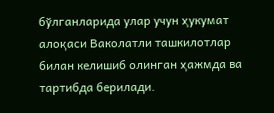бўлганларида улар учун ҳукумат алоқаси Ваколатли ташкилотлар билан келишиб олинган ҳажмда ва тартибда берилади.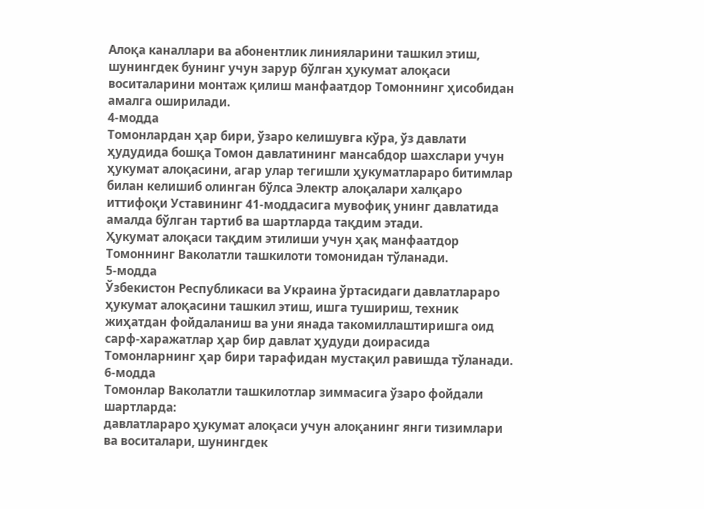Алоқа каналлари ва абонентлик линияларини ташкил этиш, шунингдек бунинг учун зарур бўлган ҳукумат алоқаси воситаларини монтаж қилиш манфаатдор Томоннинг ҳисобидан амалга оширилади.
4-модда
Томонлардан ҳар бири, ўзаро келишувга кўра, ўз давлати ҳудудида бошқа Томон давлатининг мансабдор шахслари учун ҳукумат алоқасини, агар улар тегишли ҳукуматлараро битимлар билан келишиб олинган бўлса Электр алоқалари халқаро иттифоқи Уставининг 41-моддасига мувофиқ унинг давлатида амалда бўлган тартиб ва шартларда тақдим этади.
Ҳукумат алоқаси тақдим этилиши учун ҳақ манфаатдор Томоннинг Ваколатли ташкилоти томонидан тўланади.
5-модда
Ўзбекистон Республикаси ва Украина ўртасидаги давлатлараро ҳукумат алоқасини ташкил этиш, ишга тушириш, техник жиҳатдан фойдаланиш ва уни янада такомиллаштиришга оид сарф-харажатлар ҳар бир давлат ҳудуди доирасида Томонларнинг ҳар бири тарафидан мустақил равишда тўланади.
6-модда
Томонлар Ваколатли ташкилотлар зиммасига ўзаро фойдали шартларда:
давлатлараро ҳукумат алоқаси учун алоқанинг янги тизимлари ва воситалари, шунингдек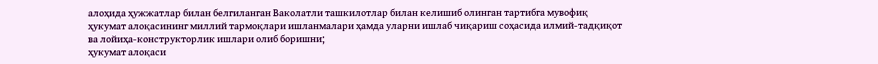алоҳида ҳужжатлар билан белгиланган Ваколатли ташкилотлар билан келишиб олинган тартибга мувофиқ ҳукумат алоқасининг миллий тармоқлари ишланмалари ҳамда уларни ишлаб чиқариш соҳасида илмий-тадқиқот ва лойиҳа-конструкторлик ишлари олиб боришни;
ҳукумат алоқаси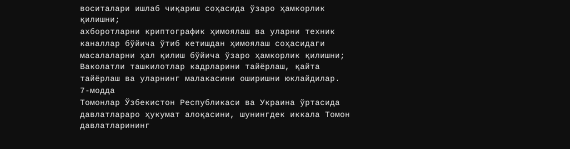воситалари ишлаб чиқариш соҳасида ўзаро ҳамкорлик қилишни;
ахборотларни криптографик ҳимоялаш ва уларни техник каналлар бўйича ўтиб кетишдан ҳимоялаш соҳасидаги масалаларни ҳал қилиш бўйича ўзаро ҳамкорлик қилишни;
Ваколатли ташкилотлар кадрларини тайёрлаш, қайта тайёрлаш ва уларнинг малакасини оширишни юклайдилар.
7-модда
Томонлар Ўзбекистон Республикаси ва Украина ўртасида давлатлараро ҳукумат алоқасини, шунингдек иккала Томон давлатларининг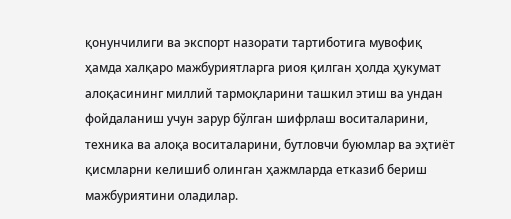қонунчилиги ва экспорт назорати тартиботига мувофиқ ҳамда халқаро мажбуриятларга риоя қилган ҳолда ҳукумат алоқасининг миллий тармоқларини ташкил этиш ва ундан фойдаланиш учун зарур бўлган шифрлаш воситаларини, техника ва алоқа воситаларини, бутловчи буюмлар ва эҳтиёт қисмларни келишиб олинган ҳажмларда етказиб бериш мажбуриятини оладилар.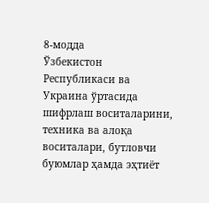8-модда
Ўзбекистон Республикаси ва Украина ўртасида шифрлаш воситаларини, техника ва алоқа воситалари, бутловчи буюмлар ҳамда эҳтиёт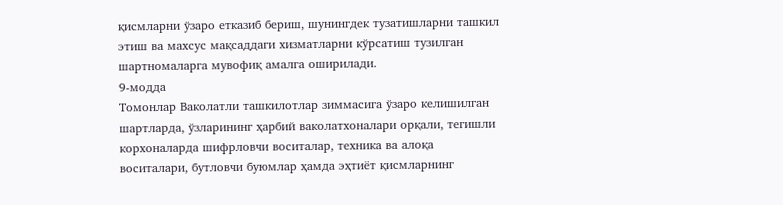қисмларни ўзаро етказиб бериш, шунингдек тузатишларни ташкил этиш ва махсус мақсаддаги хизматларни кўрсатиш тузилган шартномаларга мувофиқ амалга оширилади.
9-модда
Томонлар Ваколатли ташкилотлар зиммасига ўзаро келишилган шартларда, ўзларининг ҳарбий ваколатхоналари орқали, тегишли корхоналарда шифрловчи воситалар, техника ва алоқа воситалари, бутловчи буюмлар ҳамда эҳтиёт қисмларнинг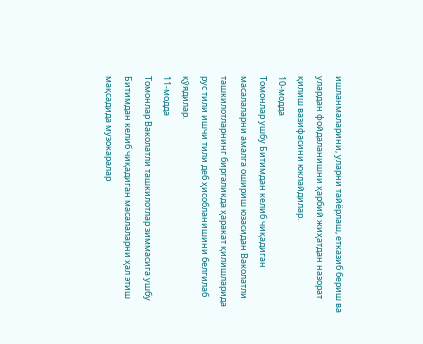ишланмаларини, уларни тайёрлаш, етказиб бериш ва улардан фойдаланишни ҳарбий жиҳатдан назорат қилиш вазифасини юклайдилар.
10-модда
Томонлар ушбу Битимдан келиб чиқадиган масалаларни амалга ошириш юзасидан Ваколатли ташкилотларнинг биргаликда ҳаракат қилишларида рус тили ишчи тили деб ҳисобланишини белгилаб қўядилар.
11-модда
Томонлар Ваколатли ташкилотлар зиммасига ушбу Битимдан келиб чиқадиган масалаларни ҳал этиш мақсадида музокаралар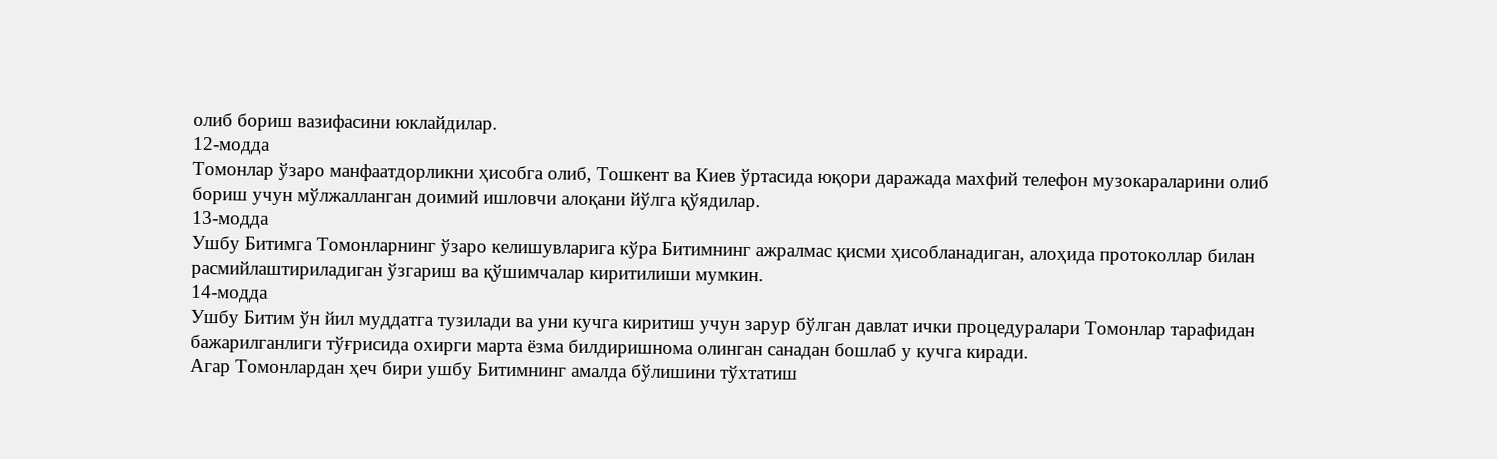олиб бориш вазифасини юклайдилар.
12-модда
Томонлар ўзаро манфаатдорликни ҳисобга олиб, Тошкент ва Киев ўртасида юқори даражада махфий телефон музокараларини олиб бориш учун мўлжалланган доимий ишловчи алоқани йўлга қўядилар.
13-модда
Ушбу Битимга Томонларнинг ўзаро келишувларига кўра Битимнинг ажралмас қисми ҳисобланадиган, алоҳида протоколлар билан расмийлаштириладиган ўзгариш ва қўшимчалар киритилиши мумкин.
14-модда
Ушбу Битим ўн йил муддатга тузилади ва уни кучга киритиш учун зарур бўлган давлат ички процедуралари Томонлар тарафидан бажарилганлиги тўғрисида охирги марта ёзма билдиришнома олинган санадан бошлаб у кучга киради.
Агар Томонлардан ҳеч бири ушбу Битимнинг амалда бўлишини тўхтатиш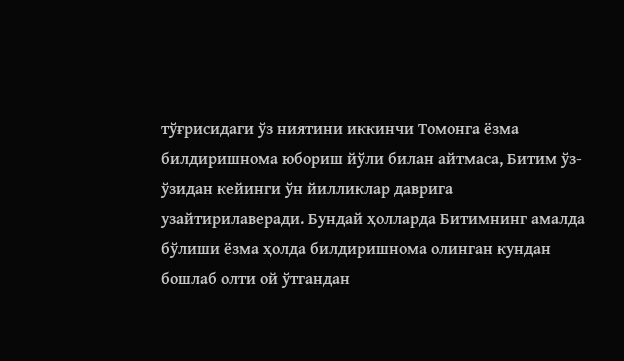тўғрисидаги ўз ниятини иккинчи Томонга ёзма билдиришнома юбориш йўли билан айтмаса, Битим ўз-ўзидан кейинги ўн йилликлар даврига узайтирилаверади. Бундай ҳолларда Битимнинг амалда бўлиши ёзма ҳолда билдиришнома олинган кундан бошлаб олти ой ўтгандан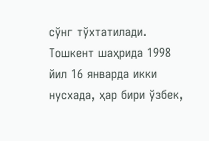сўнг тўхтатилади.
Тошкент шаҳрида 1998 йил 16 январда икки нусхада, ҳар бири ўзбек,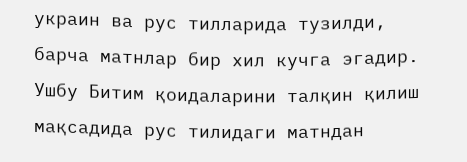украин ва рус тилларида тузилди, барча матнлар бир хил кучга эгадир. Ушбу Битим қоидаларини талқин қилиш мақсадида рус тилидаги матндан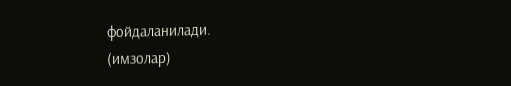фойдаланилади.
(имзолар)